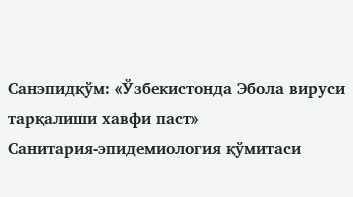Санэпидқўм: «Ўзбекистонда Эбола вируси тарқалиши хавфи паст»
Санитария-эпидемиология қўмитаси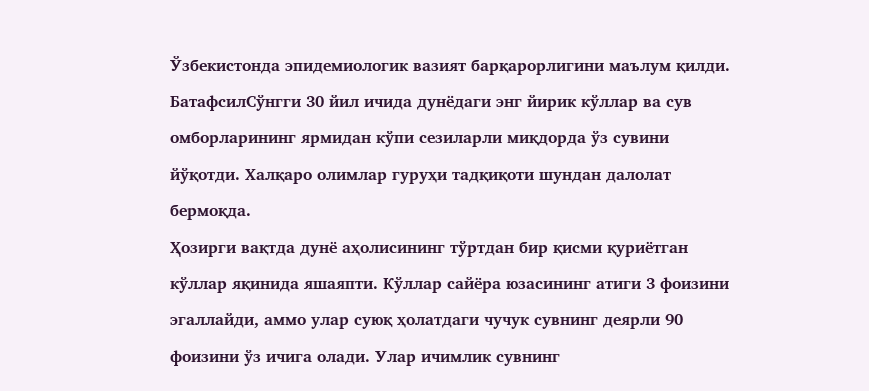Ўзбекистонда эпидемиологик вазият барқарорлигини маълум қилди.
БатафсилСўнгги 30 йил ичида дунёдаги энг йирик кўллар ва сув омборларининг ярмидан кўпи сезиларли миқдорда ўз сувини йўқотди. Халқаро олимлар гуруҳи тадқиқоти шундан далолат бермоқда.
Ҳозирги вақтда дунё аҳолисининг тўртдан бир қисми қуриётган кўллар яқинида яшаяпти. Кўллар сайёра юзасининг атиги 3 фоизини эгаллайди, аммо улар суюқ ҳолатдаги чучук сувнинг деярли 90 фоизини ўз ичига олади. Улар ичимлик сувнинг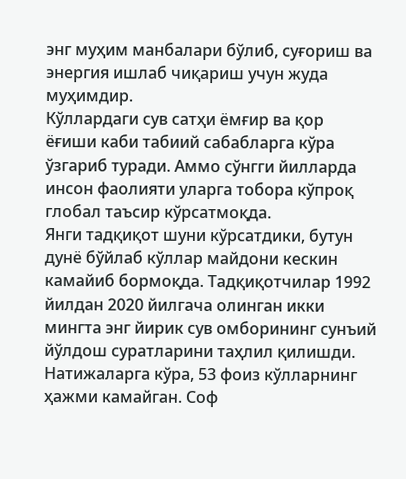энг муҳим манбалари бўлиб, суғориш ва энергия ишлаб чиқариш учун жуда муҳимдир.
Кўллардаги сув сатҳи ёмғир ва қор ёғиши каби табиий сабабларга кўра ўзгариб туради. Аммо сўнгги йилларда инсон фаолияти уларга тобора кўпроқ глобал таъсир кўрсатмоқда.
Янги тадқиқот шуни кўрсатдики, бутун дунё бўйлаб кўллар майдони кескин камайиб бормоқда. Тадқиқотчилар 1992 йилдан 2020 йилгача олинган икки мингта энг йирик сув омборининг сунъий йўлдош суратларини таҳлил қилишди.
Натижаларга кўра, 53 фоиз кўлларнинг ҳажми камайган. Соф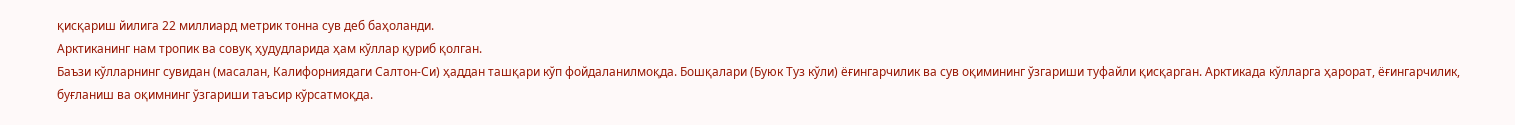қисқариш йилига 22 миллиард метрик тонна сув деб баҳоланди.
Арктиканинг нам тропик ва совуқ ҳудудларида ҳам кўллар қуриб қолган.
Баъзи кўлларнинг сувидан (масалан, Калифорниядаги Салтон-Си) ҳаддан ташқари кўп фойдаланилмоқда. Бошқалари (Буюк Туз кўли) ёғингарчилик ва сув оқимининг ўзгариши туфайли қисқарган. Арктикада кўлларга ҳарорат, ёғингарчилик, буғланиш ва оқимнинг ўзгариши таъсир кўрсатмоқда.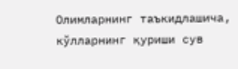Олимларнинг таъкидлашича, кўлларнинг қуриши сув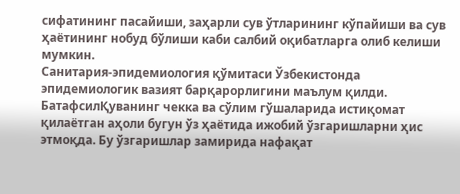сифатининг пасайиши, заҳарли сув ўтларининг кўпайиши ва сув ҳаётининг нобуд бўлиши каби салбий оқибатларга олиб келиши мумкин.
Санитария-эпидемиология қўмитаси Ўзбекистонда эпидемиологик вазият барқарорлигини маълум қилди.
БатафсилҚуванинг чекка ва сўлим гўшаларида истиқомат қилаётган аҳоли бугун ўз ҳаётида ижобий ўзгаришларни ҳис этмоқда. Бу ўзгаришлар замирида нафақат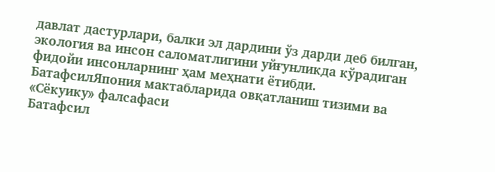давлат дастурлари, балки эл дардини ўз дарди деб билган, экология ва инсон саломатлигини уйғунликда кўрадиган фидойи инсонларнинг ҳам меҳнати ётибди.
БатафсилЯпония мактабларида овқатланиш тизими ва «Сёкуику» фалсафаси
Батафсил